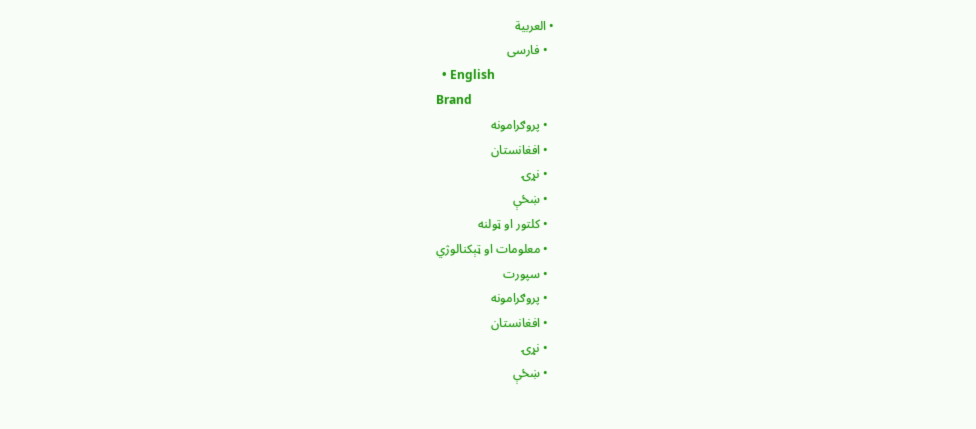• العربية
  • فارسی
  • English
Brand
  • پروګرامونه
  • افغانستان
  • نړۍ
  • ښځې
  • کلتور او ټولنه
  • معلومات او ټېکنالوژي
  • سپورت
  • پروګرامونه
  • افغانستان
  • نړۍ
  • ښځې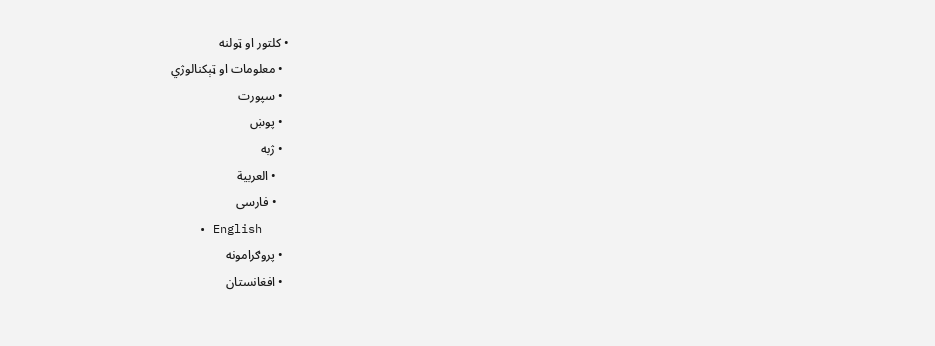• کلتور او ټولنه
  • معلومات او ټېکنالوژي
  • سپورت
  • پوښ
  • ژبه
    • العربية
    • فارسی
    • English
  • پروګرامونه
  • افغانستان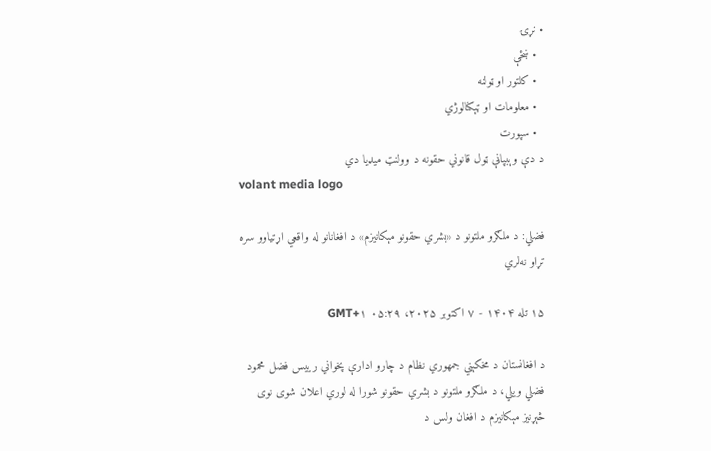• نړۍ
  • ښځې
  • کلتور او ټولنه
  • معلومات او ټېکنالوژي
  • سپورت
د دې وېبپاڼې ټول قانوني حقونه د وولنټ میډیا دي
volant media logo

فضلي: د ملګرو ملتونو د «بشري حقونو مېکانیزم» د افغانانو له واقعي اړتیاوو سره تړاو نه‌لري

۱۵ تله ۱۴۰۴ - ۷ اکتوبر ۲۰۲۵، ۰۵:۲۹ GMT+۱

د افغانستان د مخکېني جمهوري نظام د چارو ادارې پخواني رییس فضل محمود فضلي ویلي، د ملګرو ملتونو د بشري حقونو شورا له لوري اعلان شوی نوی څېړنیز مېکانیزم د افغان ولس د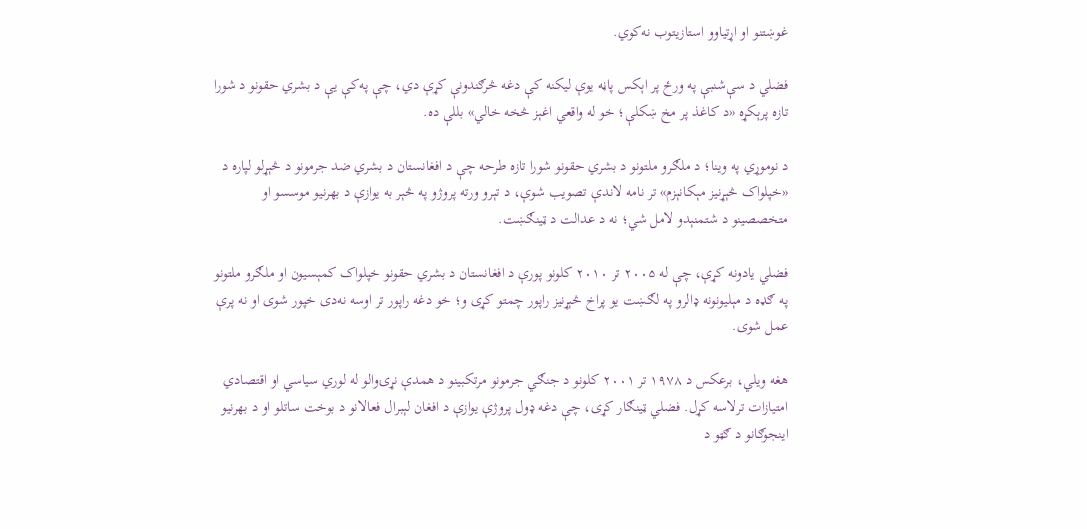غوښتنو او اړتیاوو استازیتوب نه‌کوي.

فضلي د سې‌شنبې په ورځ پر اېکس پاڼه یوې لیکنه کې دغه څرګندونې کړې دي، چې په‌کې یې د بشري حقونو د شورا تازه پرېکړه «د کاغذ پر مخ ښکلې؛ خو له واقعي اغېز څخه خالي» بللې ده.

د نوموړي په وینا؛ د ملګرو ملتونو د بشري حقونو شورا تازه طرحه چې د افغانستان د بشري ضد جرمونو د څېړلو لپاره د «خپلواک څېړنیز مېکانېزم» تر نامه لاندې تصویب شوې، د تېرو ورته پروژو په څېر به یوازې د بهرنیو موسسو او متخصصینو د شتمنېدو لامل شي؛ نه د عدالت د ټینګښت.

فضلي یادونه کړې، چې له ۲۰۰۵ تر ۲۰۱۰ کلونو پورې د افغانستان د بشري حقونو خپلواک کمېسیون او ملګرو ملتونو په ګډه د مېلیونونه ډالرو په لګښت یو پراخ څېړنیز راپور چمتو کړی و؛ خو دغه راپور تر اوسه نه‌دی خپور شوی او نه پرې عمل شوی.

هغه ویلي، برعکس د ۱۹۷۸ تر ۲۰۰۱ کلونو د جنګي جرمونو مرتکبینو د همدې نړۍوالو له لوري سیاسي او اقتصادي امتیازات ترلاسه کړل. فضلي ټینګار کړی، چې دغه ډول پروژې یوازې د افغان لېبرال فعالانو د بوخت ساتلو او د بهرنیو اینجوګانو د ګټو د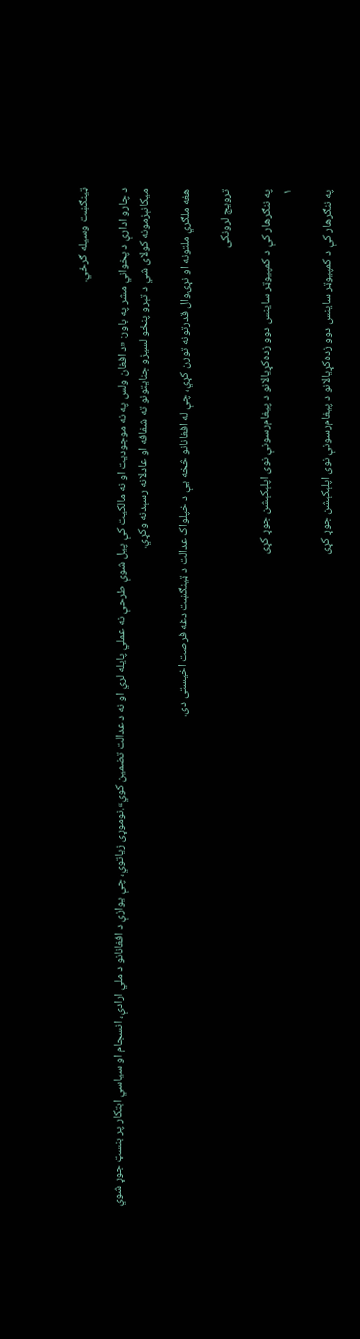ټینګښت وسیله ګرځي.

د چارو ادارې د پخواني مشر په باور: «د افغان ولس په نه موجودیت او نه مالکیت کې پیل شوې طرحې نه عملي پایله لري او نه د عدالت تضمین کوي».نوموړی زیاتوي، چې یوازې د افغانانو د ملي ارادې، انسجام او سیاسي ابتکار پر بنسټ جوړ شوي میکانېزمونه کولای شي د تېرو پنځو لسیزو جنایتونو ته شفافه او عادلانه رسېدنه وکړي.

هغه ملګري ملتونه او نړۍوال قدرتونه تورن کړي، چې له افغانانو څخه یې د خپلواک عدالت د ټینګښت دغه فرصت اخیستی دی.

ترویج لرونکی

په ننګرهار کې د کمپیوټر ساینس دوو زده‌کړیالانو د پیغام‌رسونې نوی اپلېکېشن جوړ کړی
۱

په ننګرهار کې د کمپیوټر ساینس دوو زده‌کړیالانو د پیغام‌رسونې نوی اپلېکېشن جوړ کړی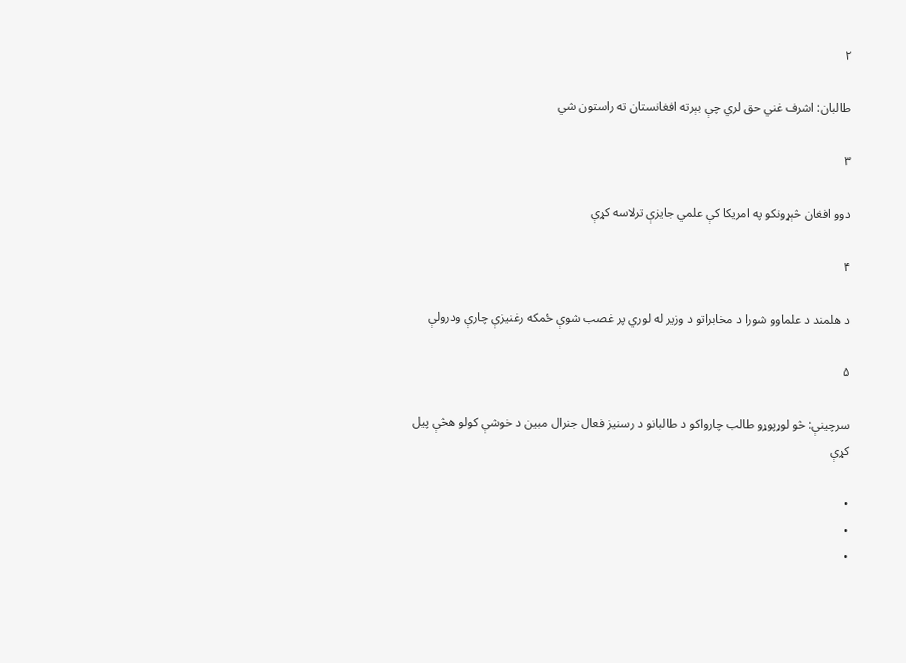۲

طالبان: اشرف غني حق لري چې بېرته افغانستان ته راستون شي

۳

دوو افغان څېړونکو په امریکا کې علمي جایزې ترلاسه کړې

۴

د هلمند د علماوو شورا د مخابراتو د وزیر له لوري پر غصب شوې ځمکه رغنیزې چارې ودرولې

۵

سرچینې: څو لوړپوړو طالب چارواکو د طالبانو د رسنیز فعال جنرال مبین د خوشې کولو هڅې پیل کړې

•
•
•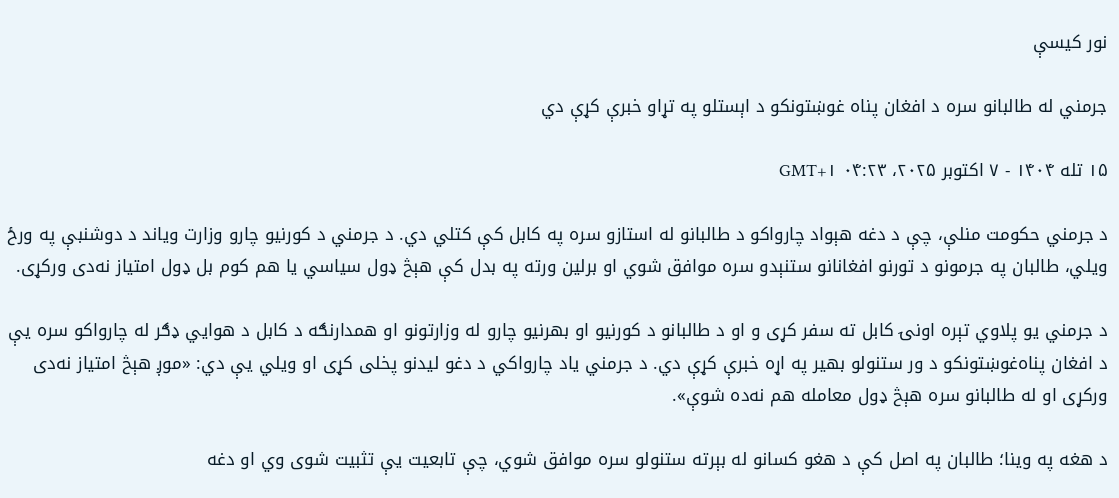نور کیسې

جرمني له طالبانو سره د افغان پناه غوښتونکو د اېستلو په تړاو خبرې کړې دي

۱۵ تله ۱۴۰۴ - ۷ اکتوبر ۲۰۲۵، ۰۴:۲۳ GMT+۱

د جرمني حکومت منلې، چې د دغه هېواد چارواکو د طالبانو له استازو سره په کابل کې کتلي دي. د جرمني د کورنيو چارو وزارت وياند د دوشنبې په ورځ ویلي، طالبان په جرمونو د تورنو افغانانو ستنېدو سره موافق شوي او برلین ورته په بدل کې هېڅ ډول سیاسي یا هم کوم بل ډول امتیاز نه‌دی ورکړی.

د جرمني يو پلاوي تېره اونۍ کابل ته سفر کړی و او د طالبانو د کورنيو او بهرنيو چارو له وزارتونو او همدارنګه د کابل د هوايي ډګر له چارواکو سره يې د افغان پناه‌‌غوښتونکو د ور ستنولو بهير په اړه خبرې کړې دي. د جرمني یاد چارواکي د دغو ليدنو پخلی کړی او ويلي یې دي: «موږ هېڅ امتياز نه‌دی ورکړی او له طالبانو سره هېڅ ډول معامله هم نه‌ده شوې».

د هغه په وينا؛ طالبان په اصل کې د هغو کسانو له بېرته ستنولو سره موافق شوي، چې تابعيت يې تثبيت شوی وي او دغه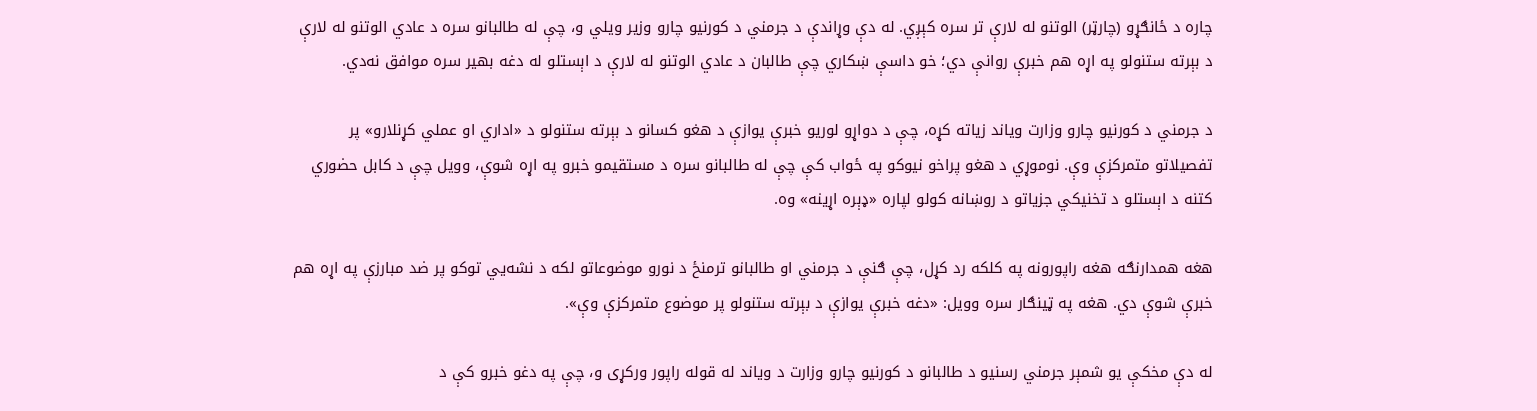چاره د ځانګړو (چارټر) الوتنو له لارې تر سره کېږي. له دې وړاندې د جرمني د کورنيو چارو وزير ويلي و، چې له طالبانو سره د عادي الوتنو له لارې د بېرته ستنولو په اړه هم خبرې روانې دي؛ خو داسې ښکاري چې طالبان د عادي الوتنو له لارې د اېستلو له دغه بهیر سره موافق نه‌دي.

د جرمني د کورنيو چارو وزارت وياند زياته کړه، چې د دواړو لوريو خبرې يوازې د هغو کسانو د بېرته ستنولو د «اداري او عملي کړنلارو» پر تفصيلاتو متمرکزې وې. نوموړي د هغو پراخو نيوکو په ځواب کې چې له طالبانو سره د مستقيمو خبرو په اړه شوې، وويل چې د کابل حضوري کتنه د اېستلو د تخنيکي جزياتو د روښانه کولو لپاره «ډېره اړینه» وه.

هغه همدارنګه هغه راپورونه په کلکه رد کړل، چې ګنې د جرمني او طالبانو ترمنځ د نورو موضوعاتو لکه د نشه‌يي توکو پر ضد مبارزې په اړه هم خبرې شوې دي. هغه په ټينګار سره وویل: «دغه خبرې يوازې د بېرته ستنولو پر موضوع متمرکزې وې».

له دې مخکې يو شمېر جرمني رسنيو د طالبانو د کورنيو چارو وزارت د وياند له قوله راپور ورکړی و، چې په دغو خبرو کې د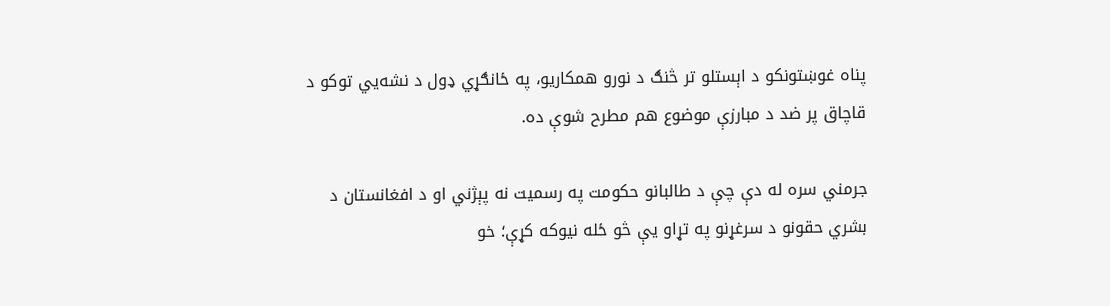پناه‌ غوښتونکو د اېستلو تر څنګ د نورو همکاريو، په ځانګړي ډول د نشه‌يي توکو د قاچاق پر ضد د مبارزې موضوع هم مطرح شوې ده.

جرمني سره له دې چې د طالبانو حکومت په رسمیت نه پېژني او د افغانستان د بشري حقونو د سرغړنو په تړاو يې څو ځله نیوکه کړې؛ خو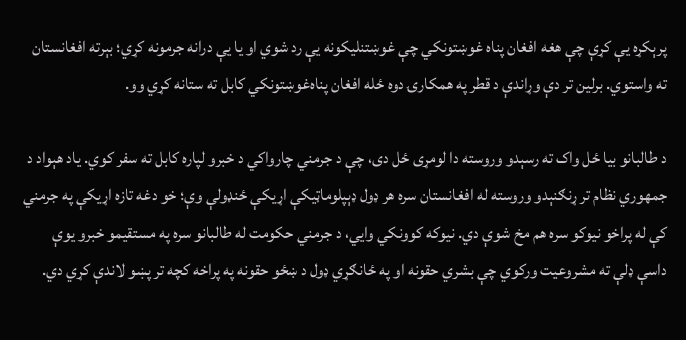پرېکړه یې کړې چې هغه افغان پناه‌ ‌غوښتونکي چې غوښتنلیکونه يې رد شوي او يا يې درانه جرمونه کړي؛ بېرته افغانستان ته واستوي. برلين تر دې وړاندې د قطر په همکارۍ دوه ځله افغان پناه‌‌غوښتونکي کابل ته ستانه کړي وو.

د طالبانو بیا ځل واک ته رسېدو وروسته دا لومړی ځل دی، چې د جرمني چارواکي د خبرو لپاره کابل ته سفر کوي. یاد هېواد د جمهوري نظام تر ړنګنېدو وروسته له افغانستان سره هر ډول ډېپلوماټیکې اړیکې ځنډولې وې؛ خو دغه تازه اړیکې په جرمني کې له پراخو نیوکو سره هم مخ شوې دي. نیوکه کوونکي وايي، د جرمني حکومت له طالبانو سره په مستقيمو خبرو یوې داسې ډلې ته مشروعیت ورکوي چې بشري حقونه او په ځانګړي ډول د ښځو حقونه په پراخه کچه تر پښو لاندې کړي دي.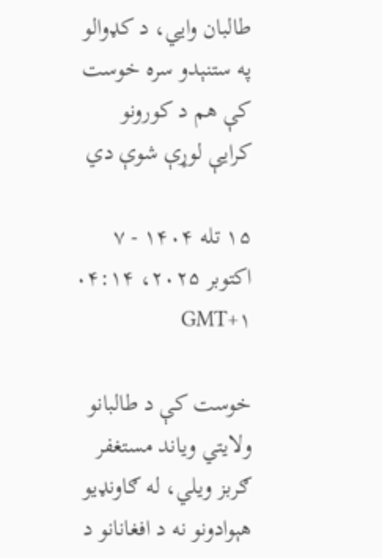طالبان وایي، د کډوالو په ستنېدو سره خوست کې هم د کورونو کرایې لوړې شوې دي

۱۵ تله ۱۴۰۴ - ۷ اکتوبر ۲۰۲۵، ۰۴:۱۴ GMT+۱

خوست کې د طالبانو ولایتي ویاند مستغفر ګربز ویلي، له ګاونډیو هېوادونو نه د افغانانو د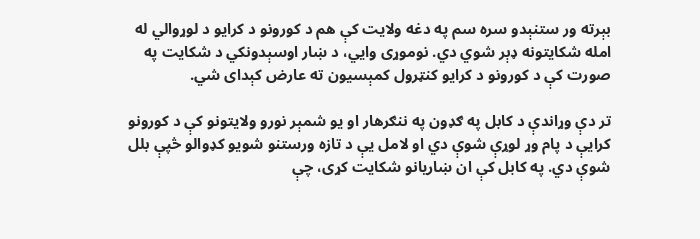بېرته ور ستنېدو سره سم په دغه ولایت کې هم د کورونو د کرایو د لوړوالي له امله شکایتونه ډېر شوي دي. نوموړی وايي، د ښار اوسېدونکي د شکایت په صورت کې د کورونو د کرایو کنټرول کمېسیون ته عارض کېدای شي.

تر دې وړاندې د کابل په ګډون په ننګرهار او یو شمېر نورو ولایتونو کې د کورونو کرایې د پام وړ لوړې شوې دي او لامل یې د تازه ورستنو شویو کډوالو څپې بلل شوې دي. په کابل کې ان ښاریانو شکایت کړی، چې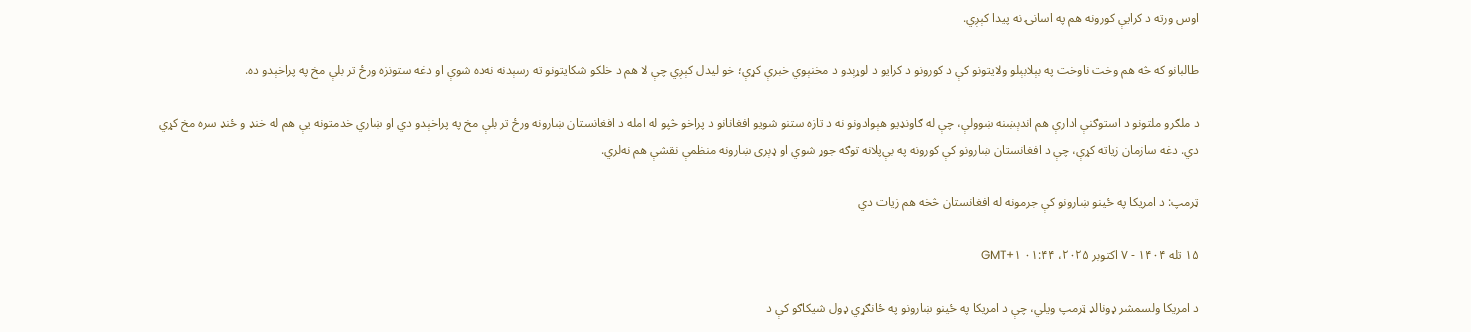اوس ورته د کرایې کورونه هم په اسانۍ نه پیدا کېږي.

طالبانو که څه هم وخت ناوخت په بېلابېلو ولایتونو کې د کورونو د کرایو د لوړېدو د مخنېوي خبرې کړې؛ خو لیدل کېږي چې لا هم د خلکو شکایتونو ته رسېدنه نه‌ده شوې او دغه ستونزه ورځ تر بلې مخ په پراخېدو ده.

د ملګرو ملتونو د استوګنې ادارې هم اندېښنه ښوولې، چې له ګاونډیو هېوادونو نه د تازه ستنو شویو افغانانو د پراخو څپو له امله د افغانستان ښارونه ورځ تر بلې مخ په پراخېدو دي‌ او ښاري خدمتونه یې هم له خنډ و ځنډ سره مخ کړي دي. دغه سازمان زیاته کړې، چې د افغانستان ښارونو کې کورونه په بې‌پلانه توګه جوړ شوي او ډېری ښارونه منظمې نقشې هم نه‌لري.

ټرمپ: د امریکا په ځینو ښارونو کې جرمونه له افغانستان څخه هم زیات دي

۱۵ تله ۱۴۰۴ - ۷ اکتوبر ۲۰۲۵، ۰۱:۴۴ GMT+۱

د امریکا ولسمشر ډونالډ ټرمپ ویلي، چې د امریکا په ځینو ښارونو په ځانګړي ډول شیکاګو کې د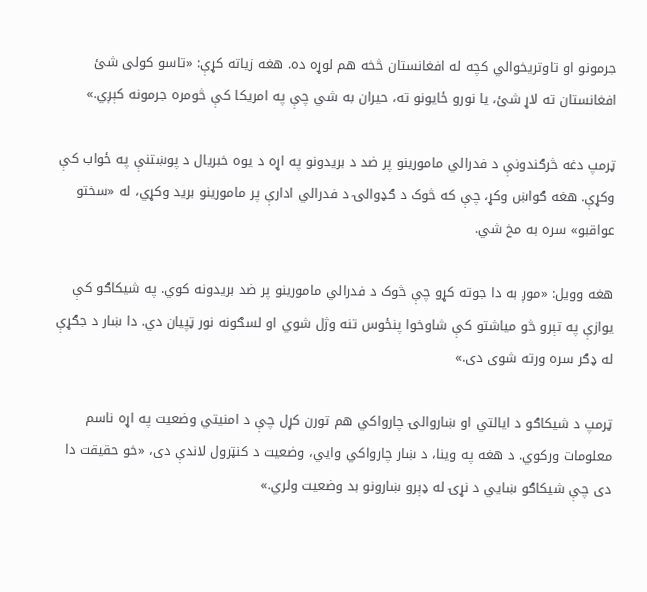جرمونو او تاوتریخوالي کچه له افغانستان څخه هم لوړه ده. هغه زیاته کړې: «تاسو کولی شئ افغانستان ته لاړ شئ، یا نورو ځایونو ته، حیران به شي چې په امریکا کې څومره جرمونه کېږي.»

ټرمپ دغه څرګندونې د فدرالي مامورینو پر ضد د بریدونو په اړه د یوه خبریال د پوښتنې په ځواب کې وکړې. هغه ګواښ وکړ، چې که څوک د ګډوالۍ د فدرالي ادارې پر مامورینو برید وکړي، له «سختو عواقبو» سره به مخ شي.

هغه وویل: «موږ به دا جوته کړو چې څوک د فدرالي مامورینو پر ضد بریدونه کوي. په شیکاګو کې یوازې په تېرو څو میاشتو کې شاوخوا پنځوس تنه وژل شوي او لسګونه نور ټپيان دي. دا ښار د جګړې له ډګر سره ورته شوی دی.»

ټرمپ د شیکاګو د ایالتي او ښاروالۍ چارواکي هم تورن کړل چې د امنیتي وضعیت په اړه ناسم معلومات ورکوي. د هغه په وینا، د ښار چارواکي وايي، وضعیت د کنټرول لاندې دی، «خو حقیقت دا دی چې شیکاګو ښايي د نړۍ له ډېرو ښارونو بد وضعیت ولري.»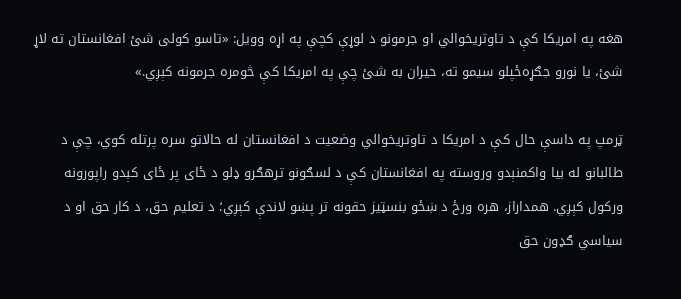هغه په امریکا کې د تاوتریخوالي او جرمونو د لوړې کچې په اړه وویل: «تاسو کولی شئ افغانستان ته لاړ شئ، یا نورو جګړه‌ځپلو سیمو ته، حیران به شئ چې په امریکا کې څومره جرمونه کېږي.»

ټرمپ په داسې حال کې د امریکا د تاوتریخوالي وضعیت د افغانستان له حالاتو سره پرتله کوي، چې د طالبانو له بیا واکمنېدو وروسته په افغانستان کې د لسګونو ترهګرو ډلو د ځای پر ځای کېدو راپورونه ورکول کېږي. همداراز، هره ورځ د ښځو بنسټیز حقونه تر پښو لاندې کېږي؛ د تعلیم حق، د کار حق او د سیاسي ګډون حق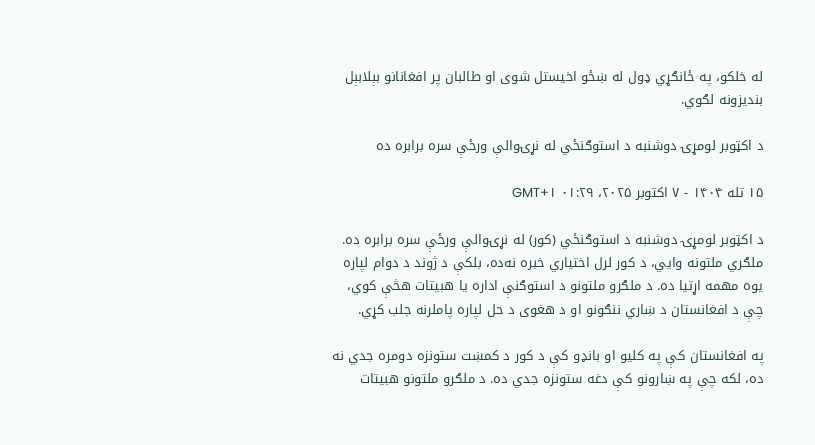له خلکو، په ځانګړي ډول له ښځو اخیستل شوی او طالبان پر افغانانو بېلابېل بندیزونه لګوي.

د اکټوبر لومړۍ دوشنبه د استوګنځي له نړۍوالې ورځې سره برابره ده

۱۵ تله ۱۴۰۴ - ۷ اکتوبر ۲۰۲۵، ۰۱:۲۹ GMT+۱

د اکټوبر لومړۍ دوشنبه د استوګنځي (کور) له نړۍوالې ورځې سره برابره ده. ملګري ملتونه وايي، د کور لرل اختیاري خبره نه‌ده، بلکې د ژوند د دوام لپاره یوه مهمه اړتیا ده. د ملګرو ملتونو د استوګنې اداره یا هبیتات هڅې کوي، چې د افغانستان د ښاري ننګونو او د هغوی د حل لپاره پاملرنه جلب کړي.

په افغانستان کې په کلیو او بانډو کې د کور د کمښت ستونزه دومره جدي نه‌ ده، لکه چې په ښارونو کې دغه ستونزه جدي ده. د ملګرو ملتونو هبیتات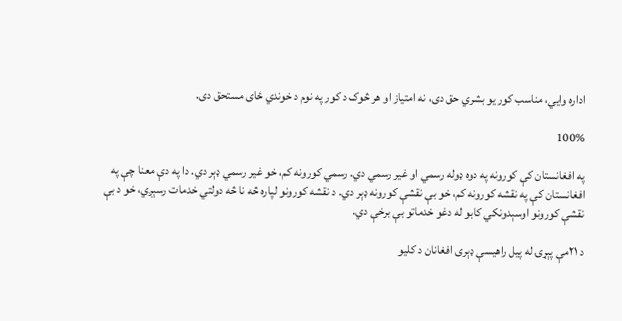اداره وايي، مناسب کور یو بشري حق دی، نه امتیاز او هر څوک د کور په نوم د خوندي ځای مستحق دی.

100%

په افغانستان کې کورونه په دوه ډوله رسمي او غیر رسمي دي. رسمي کورونه کم، خو غیر رسمي ډېر دي. دا په دې معنا چې په افغانستان کې په نقشه کورونه کم، خو بې نقشې کورونه ډېر دي. د نقشه کورونو لپاره څه نا څه دولتي خدمات رسېږي، خو د بې نقشې کورونو اوسېدونکي کابو له دغو خدماتو بې برخې دي.

د ۲۱مې پېړۍ له پیل راهیسې ډېری افغانان د کلیو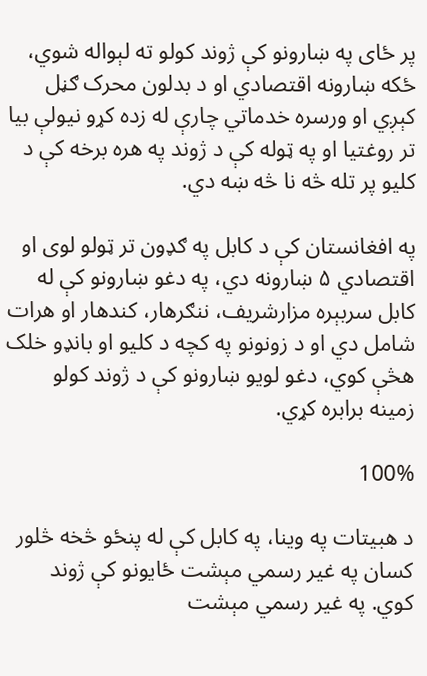پر ځای په ښارونو کې ژوند کولو ته لېواله شوي، ځکه ښارونه اقتصادي او د بدلون محرک ګڼل کېږي او ورسره خدماتي چارې له زده کړو نیولې بیا تر روغتیا او په ټوله کې د ژوند په هره برخه کې د کلیو پر تله څه نا څه ښه دي.

په افغانستان کې د کابل په ګډون تر ټولو لوی او اقتصادي ۵ ښارونه دي، په دغو ښارونو کې له کابل سربېره مزارشریف، ننګرهار، کندهار او هرات شامل دي او د زونونو په کچه د کلیو او بانډو خلک هڅې کوي، دغو لویو ښارونو کې د ژوند کولو زمینه برابره کړي.

100%

د هبیتات په وینا، په کابل کې له پنځو څخه څلور کسان په غیر رسمي مېشت ځایونو کې ژوند کوي. په غیر رسمي مېشت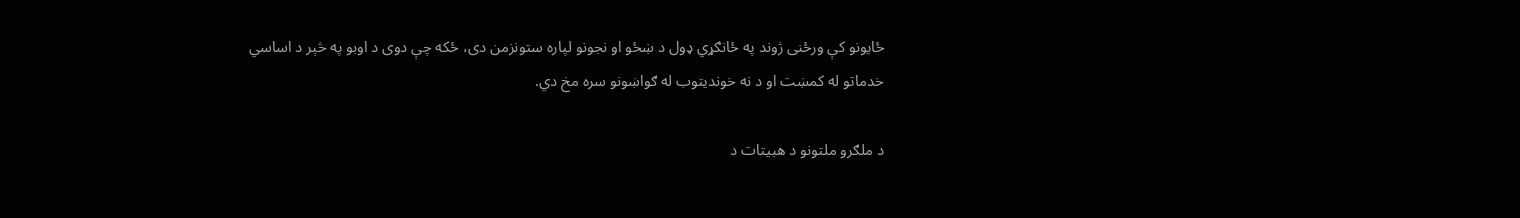ځایونو کې ورځنی ژوند په ځانګړي ډول د ښځو او نجونو لپاره ستونزمن دی، ځکه چې دوی د اوبو په څېر د اساسي خدماتو له کمښت او د نه خوندیتوب له ګواښونو سره مخ دي.

د ملګرو ملتونو د هبیتات د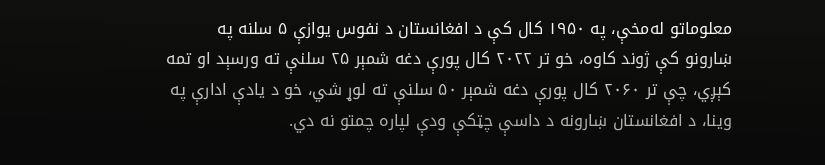معلوماتو له‌مخې، په ۱۹۵۰ کال کې د افغانستان د نفوس یوازې ۵ سلنه په ښارونو کې ژوند کاوه، خو تر ۲۰۲۲ کال پورې دغه شمېر ۲۵ سلنې ته ورسېد او تمه کېږي، چې تر ۲۰۶۰ کال پورې دغه شمېر ۵۰ سلنې ته لوړ شي، خو د یادې ادارې په وینا، د افغانستان ښارونه د داسې چټکې ودې لپاره چمتو نه دي.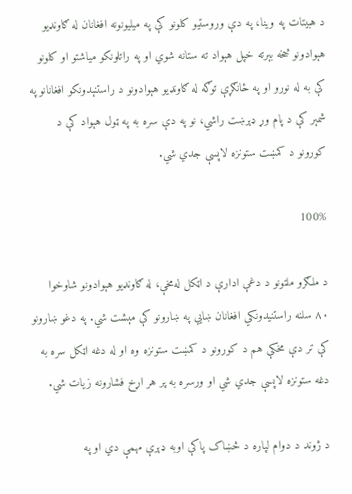د هبیتات په وینا، په دې وروستیو کلونو کې په میلیونونه افغانان له ګاونډیو هېوادونو څخه بېرته خپل هېواد ته ستانه شوي او په راتلونکو میاشتو او کلونو کې به له نورو او په ځانګړې توګه له ګاونډيو هېوادونو د راستنېدونکو افغانانو په شمېر کې د پام وړ ډېرښت راشي، نو په دې سره به په ټول هېواد کې د کورونو د کمښت ستونزه لاپسې جدي شي.

100%

د ملګرو ملتونو د دغې ادارې د اټکل له‌مخې، له ګاونډیو هېوادونو شاوخوا ۸۰ سلنه راستنیدونکي افغانان ښايي په ښارونو کې مېشت شي. په دغو ښارونو کې تر دې مخکې هم د کورونو د کمښت ستونزه وه او له دغه اټکل سره به دغه ستونزه لاپسې جدي شي او ورسره به پر هر اړخ فشارونه زیات شي.

د ژوند د دوام لپاره د څښاک پاکې اوبه ډېرې مهمې دي او په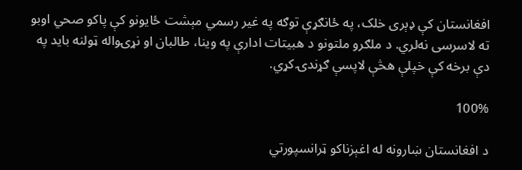افغانستان کې ډېری خلک، په ځانګړې توګه په غیر رسمي مېشت ځایونو کې پاکو صحي اوبو ته لاسرسی نه‌لري. د ملګرو ملتونو د هبیتات ادارې په وینا، طالبان او نړۍواله ټولنه باید په دې برخه کې خپلې هڅې لاپسې ګړندۍ کړي.

100%

د افغانستان ښارونه له اغېزناکو ټرانسپورتي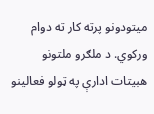میتودونو پرته کار ته دوام ورکوي. د ملګرو ملتونو هبیتات ادارې په ټولو فعالینو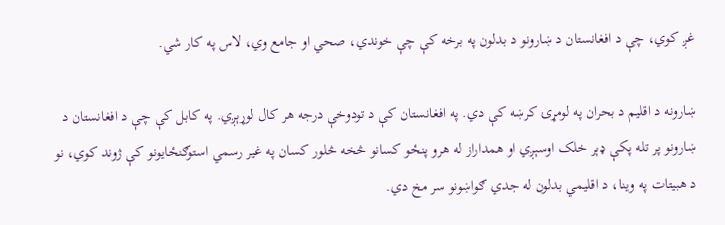غږ کوي، چې د افغانستان د ښارونو د بدلون په برخه کې چې خوندي، صحي او جامع وي، لاس په کار شي.

ښارونه د اقلیم د بحران په لومړۍ کرښه کې دي. په افغانستان کې د تودوخې درجه هر کال لوړېږي. په کابل کې چې د افغانستان د ښارونو پر تله پکې ډېر خلک اوسېږي او همداراز له هرو پنځو کسانو څخه څلور کسان په غیر رسمي استوګنځایونو کې ژوند کوي، نو د هبیتات په وینا، د اقلیمي بدلون له جدي ګواښونو سر مخ دي.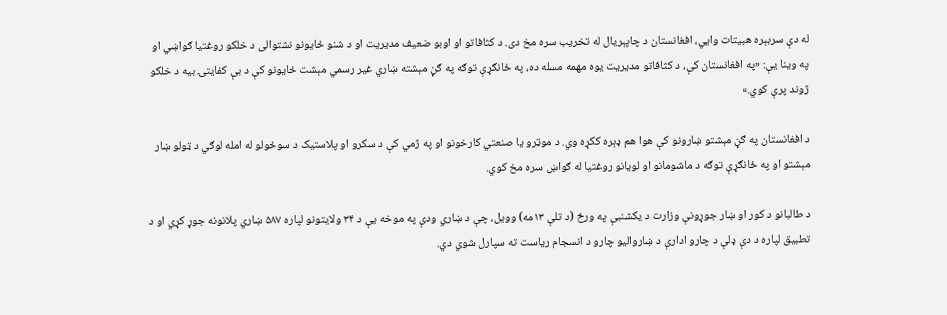له دې سربېره هبیتات وايي، افغانستان د چاپېریال له تخریب سره مخ دی. د کثافاتو او اوبو ضعیف مدیریت او د شنو ځایونو نشتوالی د خلکو روغتیا ګواښي او په وینا یې: «په افغانستان کې، د کثافاتو مدیریت یوه مهمه مسله ده، په ځانګړې توګه په ګڼ مېشته ښاري غیر رسمي مېشت ځایونو کې د بې کفایتۍ بیه د خلکو ژوند پرې کوي.»

د افغانستان په ګڼ مېشتو ښارونو کې هوا هم ډېره ککړه وي. د موټرو یا صنعتي کارخونو او په ژمي کې د سکرو او پلاستیک د سوځولو له امله لوګي د ټولو ښار مېشتو او په ځانګړې توګه د ماشومانو او لویانو روغتیا له ګواښ سره مخ کوي.

د طالبانو د کور او ښار جوړونې وزارت د یکشنبې په ورځ (د تلې ۱۳مه) وویل، چې د ښاري ودې په موخه یې د ۳۴ ولایتونو لپاره ۵۸۷ ښاري پلانونه جوړ کړي او د تطبیق لپاره د دې ډلې د چارو ادارې د ښاروالیو چارو د انسجام ریاست ته سپارل شوي دي.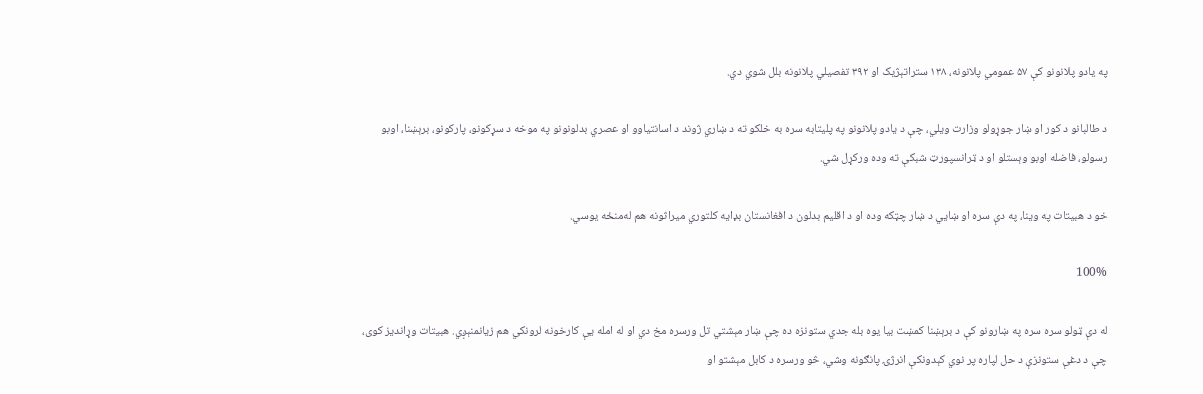په یادو پلانونو کې ۵۷ عمومي پلانونه، ۱۳۸ ستراتېژیک او ۳۹۲ تفصیلي پلانونه بلل شوي دي.

د طالبانو د کور او ښار جوړولو وزارت ویلي، چې د یادو پلانونو په پليتابه سره به خلکو ته د ښاري ژوند د اسانتیاوو او عصري بدلونونو په موخه د سړکونو، پارکونو، برېښنا، اوبو رسولو، فاضله اوبو وېستلو او د ټرانسپورټ شبکې ته وده ورکړل شي.

خو د هبیتات په وینا، په دې سره او ښايي د ښار چټکه وده او د اقلیم بدلون د افغانستان بډایه کلتوري میراثونه هم له‌منځه یوسي.

100%

له دې ټولو سره سره په ښارونو کې د برېښنا کمښت بیا یوه بله جدي ستونزه ده چې ښار مېشتي تل ورسره مخ دي او له امله یې کارخونه لرونکي هم زیانمنېږي. هبیتات وړاندیز کوی، چې د دغې ستونزې د حل لپاره پر نوي کېدونکې انرژۍ پانګونه وشي، څو ورسره د کابل مېشتو او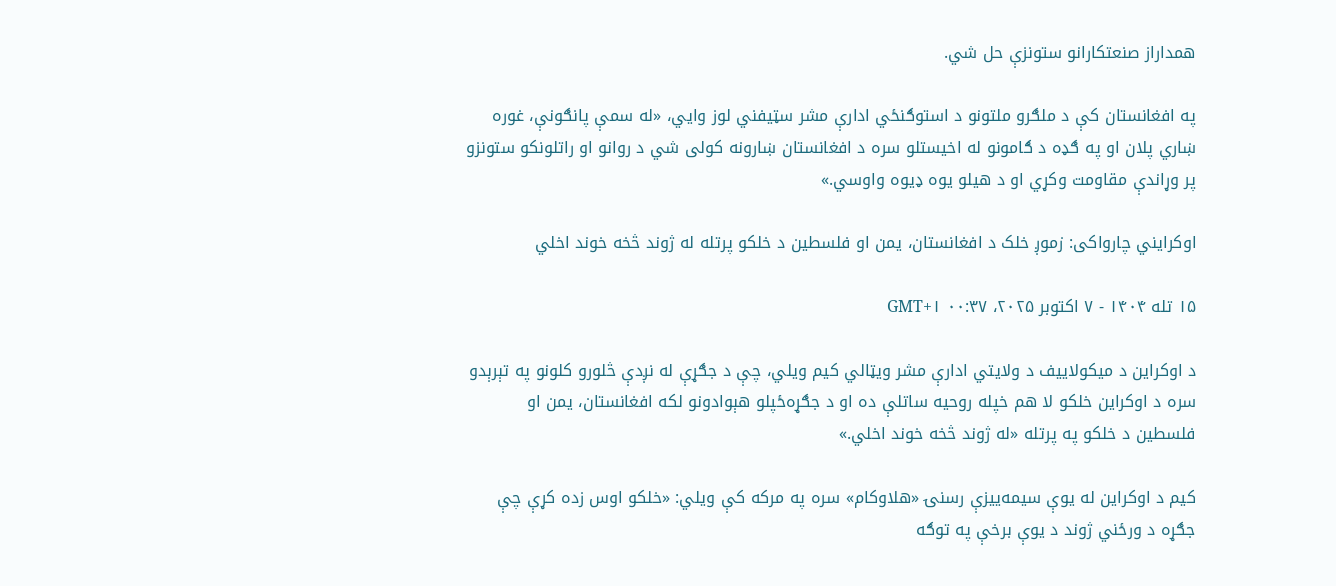همداراز صنعتکارانو ستونزې حل شي.

په افغانستان کې د ملګرو ملتونو د استوګنځي ادارې مشر سټیفني لوز وايي، «له سمې پانګونې، غوره ښاري پلان او په ګډه د ګامونو له اخیستلو سره د افغانستان ښارونه کولی شي د روانو او راتلونکو ستونزو پر وړاندې مقاومت وکړي او د هیلو یوه ډیوه واوسي.»

اوکرایني چارواکی: زموږ خلک د افغانستان، یمن او فلسطین د خلکو پرتله له ژوند څخه خوند اخلي

۱۵ تله ۱۴۰۴ - ۷ اکتوبر ۲۰۲۵، ۰۰:۳۷ GMT+۱

د اوکراین د میکولاییف د ولایتي ادارې مشر ویټالي کیم ویلي، چې د جګړې له نږدې څلورو کلونو په تېرېدو سره د اوکراین خلکو لا هم خپله روحیه ساتلې ده او د جګړه‌ځپلو هېوادونو لکه افغانستان، یمن او فلسطین د خلکو په پرتله «له ژوند څخه خوند اخلي.»

کیم د اوکراین له یوې سیمه‌ییزې رسنۍ «هلاوکام» سره په مرکه کې ویلي: «خلکو اوس زده کړې چې جګړه د ورځني ژوند د یوې برخې په توګه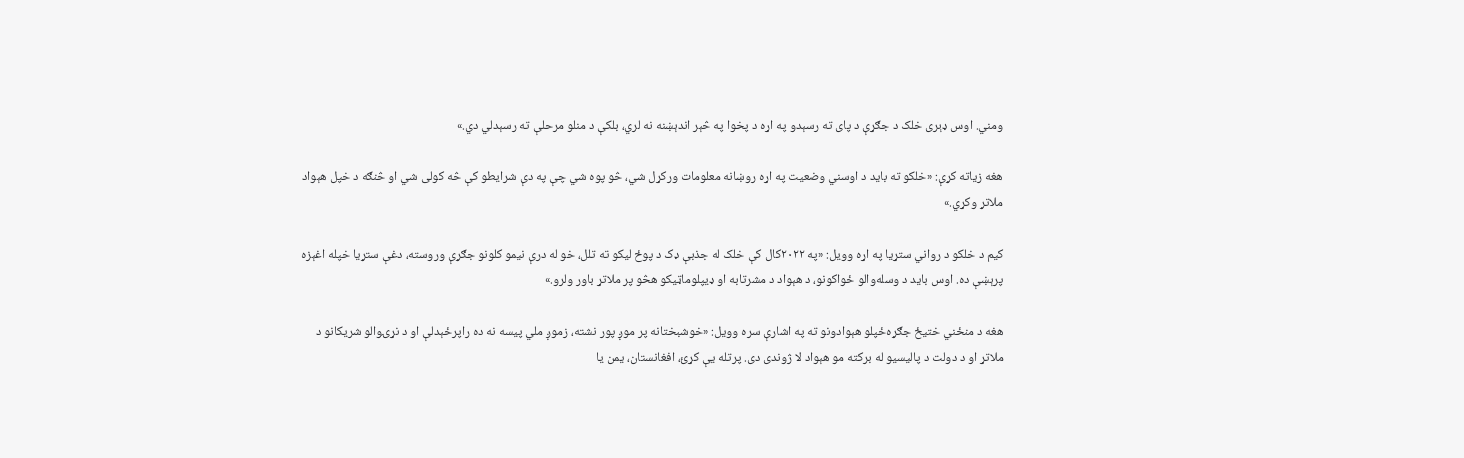ومني. اوس ډېری خلک د جګړې د پای ته رسېدو په اړه د پخوا په څېر اندېښنه نه لري، بلکې د منلو مرحلې ته رسېدلي دي.»

هغه زیاته کړې: «خلکو ته باید د اوسني وضعیت په اړه روښانه معلومات ورکړل شي، څو پوه شي چې په دې شرایطو کې څه کولی شي او څنګه د خپل هېواد ملاتړ وکړي.»

کیم د خلکو د رواني ستړیا په اړه وویل: «په ۲۰۲۲کال کې خلک له جذبې ډک د پوځ لیکو ته تلل، خو له درې نیمو کلونو جګړې وروسته، دغې ستړیا خپله اغېزه پرېښې ده. اوس باید د وسله‌والو ځواکونو، د هېواد د مشرتابه او ډیپلوماټیکو هڅو پر ملاتړ باور ولرو.»

هغه د منځني ختیځ جګړه‌ځپلو هېوادونو ته په اشارې سره وویل: «خوشبختانه پر موږ پور نشته، زموږ ملي پیسه نه ده راپرځېدلې او د نړۍوالو شریکانو د ملاتړ او د دولت د پالیسیو له برکته مو هېواد لا ژوندی دی. پرتله یې کړئ، افغانستان، یمن یا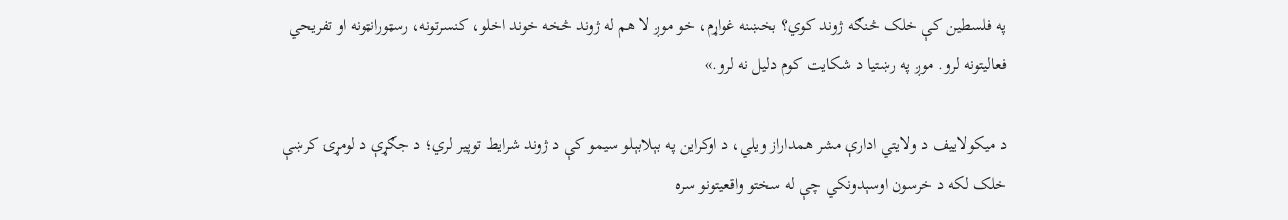په فلسطین کې خلک څنګه ژوند کوي؟ بخښنه غواړم، خو موږ لا هم له ژوند څخه خوند اخلو، کنسرتونه، رسټورانټونه او تفریحي فعالیتونه لرو. موږ په رښتیا د شکایت کوم دلیل نه لرو.»

د میکولاییف د ولایتي ادارې مشر همداراز ویلي، د اوکراین په بېلابېلو سیمو کې د ژوند شرایط توپیر لري؛ د جګړې د لومړۍ کرښې خلک لکه د خرسون اوسېدونکي چې له سختو واقعیتونو سره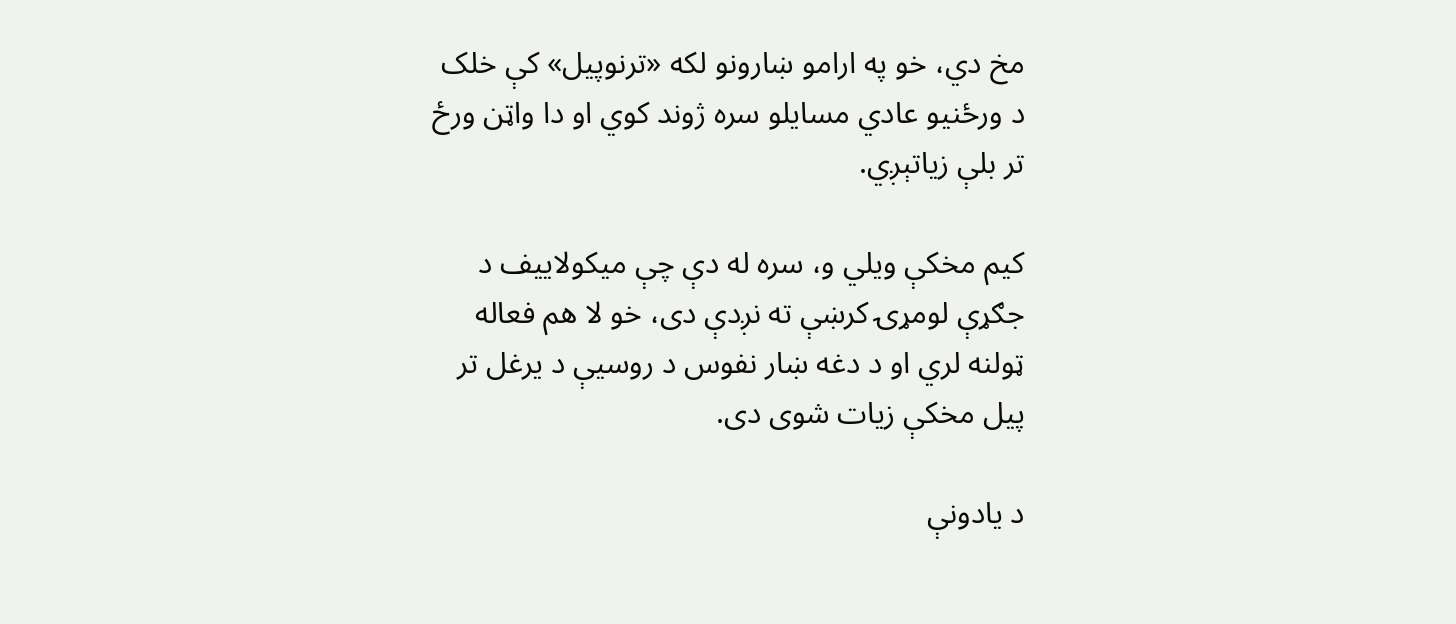مخ دي، خو په ارامو ښارونو لکه «ترنوپیل» کې خلک د ورځنیو عادي مسایلو سره ژوند کوي او دا واټن ورځ تر بلې زیاتېږي.

کیم مخکې ویلي و، سره له دې چې میکولاییف د جګړې لومړۍ کرښې ته نږدې دی، خو لا هم فعاله ټولنه لري او د دغه ښار نفوس د روسیې د یرغل تر پیل مخکې زیات شوی دی.

د یادونې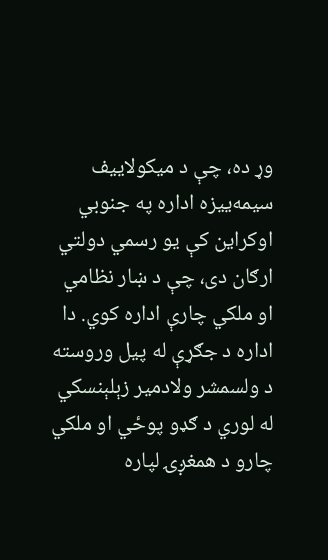وړ ده، چې د میکولاییف سیمه‌ییزه اداره په جنوبي اوکراین کې یو رسمي دولتي ارګان دی، چې د ښار نظامي او ملکي چارې اداره کوي. دا اداره د جګړې له پیل وروسته د ولسمشر ولادمیر زېلېنسکي له لوري د ګډو پوځي او ملکي چارو د همغږۍ لپاره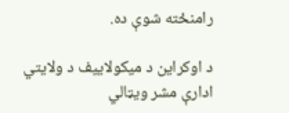رامنځته شوې ده.

د اوکراین د میکولاییف د ولایتي ادارې مشر ویټالي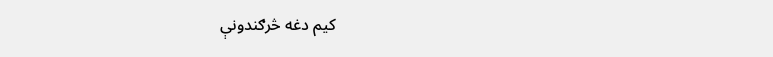کیم دغه څرګندونې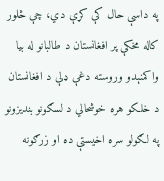په داسې حال کې کړې دي، چې څلور کاله مخکې پر افغانستان د طالبانو له بیا واکمنېدو وروسته دغې ډلې د افغانستان د خلکو هره خوشحالي د لسګونو بندیزونو په لګولو سره اخیستې ده او زرګونه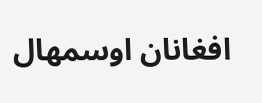افغانان اوسمهال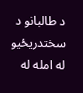د طالبانو د سختدریځيو له امله له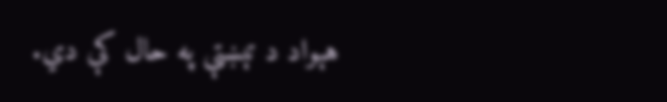هېواد د تېښتې په حال کې دي.